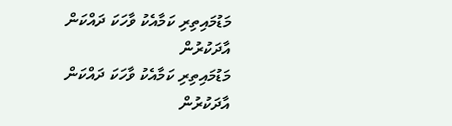މަޑުމައިތިރި ކަމާއެކު ވާހަކަ ދައްކަން އާދަކުރުން
މަޑުމައިތިރި ކަމާއެކު ވާހަކަ ދައްކަން އާދަކުރުން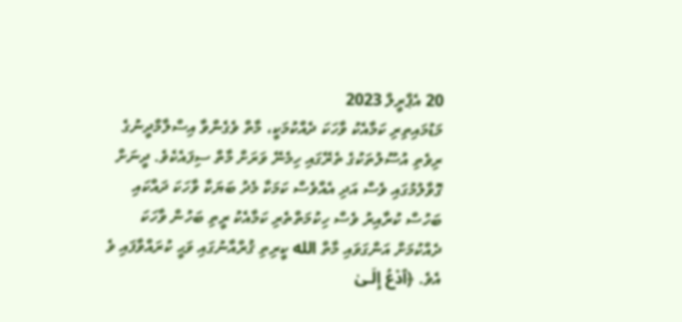20 އެޕްރީލް 2023
މަޑުމައިތިރި ކަމާއެކު ވާހަކަ ދެއްކުމަކީ، މާތް ވެގެންވާ އިސްލާމްދީނުގެ ރިވެތި އުސޫލުތަކުގެ ތެރޭގައި ހިމެނޭ ވަރަށް މާތް ސިފައެކެވެ. ދީނަށް ގޮވާލުމުގައި ވެސް އަދި އެއްވެސް ކަމަކާ މެދު ބަޔަކާ ވާހަކަ ދައްކައި ބަހުސް ކުރާއިރު ވެސް ހިކުމަތްތެރި ކަމާއެކު ރީތި ބަހުން ވާހަކަ ދެއްކުމަށް އަންގަވައި މާތް الله ކީރިތި ޤުރްއާނުގައި ވަޙީ ކުރައްވާފައި ވެ އެވެ. ﴿ٱدْعُ إِلَـىٰ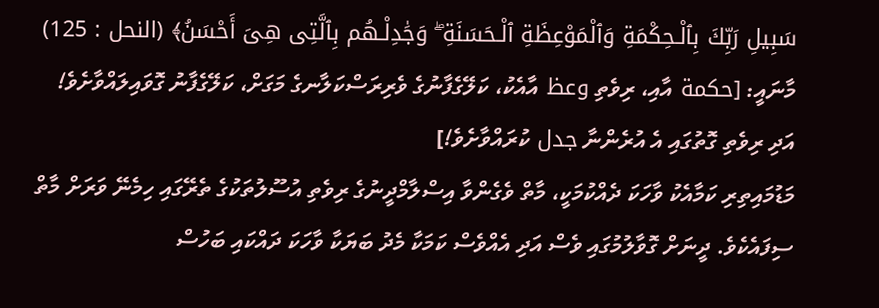سَبِيلِ رَبِّكَ بِٱلْـحِكْمَةِ وَٱلْمَوْعِظَةِ ٱلْـحَسَنَةِ ۖ وَجَٰدِلْـهُم بِٱلَّتِى هِىَ أَحْسَنُ﴾ (النحل : 125) މާނައީ: [حكمة އާއި، ރިވެތި وعظ އާއެކު، ކަލޭގެފާނުގެ ވެރިރަސްކަލާނގެ މަގަށް، ކަލޭގެފާނު ގޮވައިލައްވާށެވެ! އަދި ރިވެތި ގޮތުގައި އެ އުރެންނާ جدل ކުރައްވާށެވެ!]
މަޑުމައިތިރި ކަމާއެކު ވާހަކަ ދެއްކުމަކީ، މާތް ވެގެންވާ އިސްލާމްދީނުގެ ރިވެތި އުސޫލުތަކުގެ ތެރޭގައި ހިމެނޭ ވަރަށް މާތް ސިފައެކެވެ. ދީނަށް ގޮވާލުމުގައި ވެސް އަދި އެއްވެސް ކަމަކާ މެދު ބަޔަކާ ވާހަކަ ދައްކައި ބަހުސް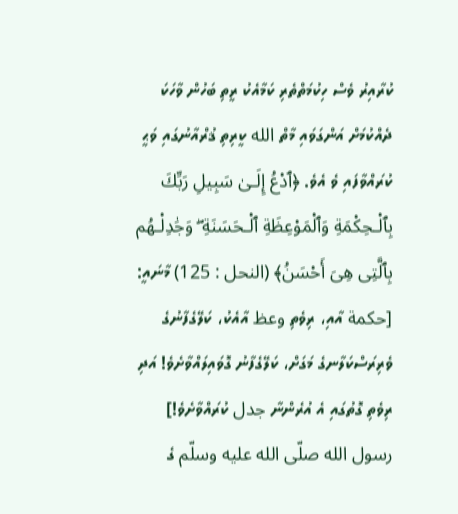ކުރާއިރު ވެސް ހިކުމަތްތެރި ކަމާއެކު ރީތި ބަހުން ވާހަކަ ދެއްކުމަށް އަންގަވައި މާތް الله ކީރިތި ޤުރްއާނުގައި ވަޙީ ކުރައްވާފައި ވެ އެވެ. ﴿ٱدْعُ إِلَـىٰ سَبِيلِ رَبِّكَ بِٱلْـحِكْمَةِ وَٱلْمَوْعِظَةِ ٱلْـحَسَنَةِ ۖ وَجَٰدِلْـهُم بِٱلَّتِى هِىَ أَحْسَنُ﴾ (النحل : 125) މާނައީ: [حكمة އާއި، ރިވެތި وعظ އާއެކު، ކަލޭގެފާނުގެ ވެރިރަސްކަލާނގެ މަގަށް، ކަލޭގެފާނު ގޮވައިލައްވާށެވެ! އަދި ރިވެތި ގޮތުގައި އެ އުރެންނާ جدل ކުރައްވާށެވެ!]
رسول الله صلّى الله عليه وسلّم ގެ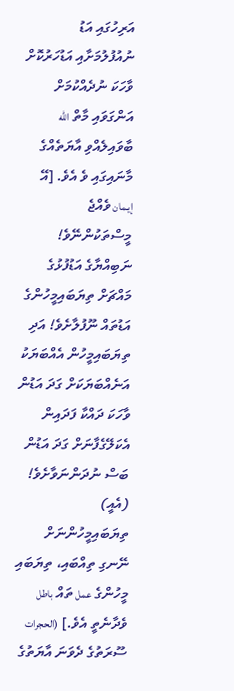އަރިހުގައި އަޑު ނުއުފުލުމަށާއި އަޑުހަރުކޮށް ވާހަކަ ނުދެއްކުމަށް އަންގަވައި މާތް الله ބާވައިލެއްވި އާޔަތެއްގެ މާނައިގައި ވެ އެވެ. [އޭ إيـمان ވެއްޖެ މީސްތަކުންނޭވެ! ނަބިއްޔާގެ އަޑުފުޅުގެ މައްޗަށް ތިޔަބައިމީހުންގެ އަޑުތައް ނޫފުލާށެވެ! އަދި ތިޔަބައިމީހުން އެއްބަޔަކު އަނެއްބަޔަކަށް ގަދަ އަޑުން ވާހަކަ ދައްކާ ފަދައިން އެކަލޭގެފާނަށް ގަދަ އަޑުން ބަސް ނުދަންނަވާށެވެ! (އެއީ) ތިޔަބައިމީހުންނަށް ނޭނގި ތިއްބައި، ތިޔަބައި މީހުންގެ عمل ތައް باطل ވެދާނެތީ އެވެ.] (الحجرات ސޫރަތުގެ ދެވަނަ އާޔަތުގެ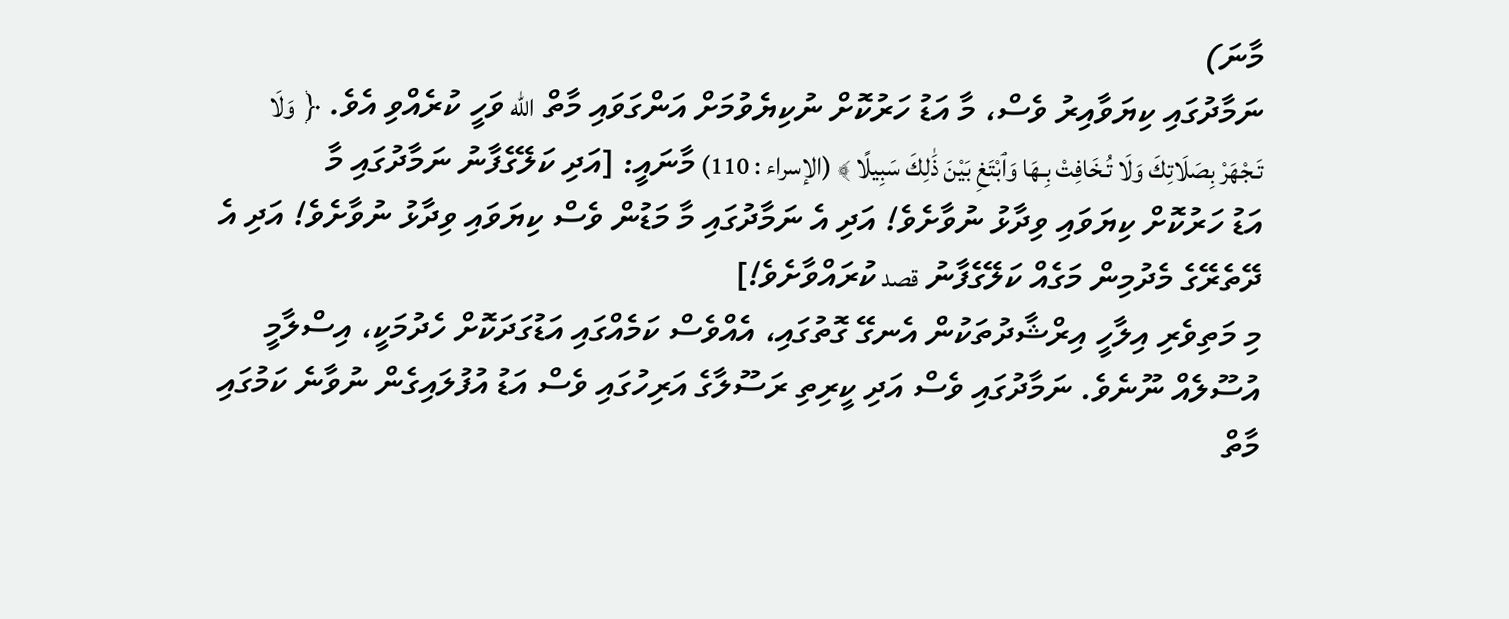މާނަ)
ނަމާދުގައި ކިޔަވާއިރު ވެސް، މާ އަޑު ހަރުކޮށް ނުކިޔެވުމަށް އަންގަވައި މާތް الله ވަހީ ކުރެއްވި އެވެ. ﴿ وَلَا تَـجْهَرْ بِصَلَاتِكَ وَلَا تُـخَافِتْ بِـهَا وَٱبْتَغِ بَيْنَ ذَٰلِكَ سَبِيلًا ﴾ (الإسراء : 110) މާނައީ: [އަދި ކަލޭގެފާނު ނަމާދުގައި މާ އަޑު ހަރުކޮށް ކިޔަވައި ވިދާޅު ނުވާށެވެ! އަދި އެ ނަމާދުގައި މާ މަޑުން ވެސް ކިޔަވައި ވިދާޅު ނުވާށެވެ! އަދި އެ ދޭތެރޭގެ މެދުމިން މަގެއް ކަލޭގެފާނު قصد ކުރައްވާށެވެ!]
މި މަތިވެރި އިލާހީ އިރްޝާދުތަކުން އެނގޭ ގޮތުގައި، އެއްވެސް ކަމެއްގައި އަޑުގަދަކޮށް ހެދުމަކީ، އިސްލާމީ އުސޫލެއް ނޫނެވެ. ނަމާދުގައި ވެސް އަދި ކީރިތި ރަސޫލާގެ އަރިހުގައި ވެސް އަޑު އުފުލައިގެން ނުވާނެ ކަމުގައި މާތް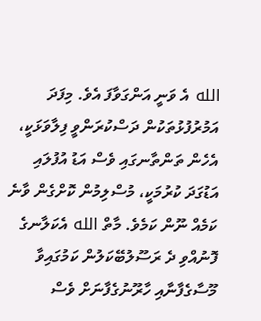الله އެ ވަނީ އަންގަވާފަ އެވެ. މިފަދަ އަމުރުފުޅުތަކުން ދަސްކުރަންވީ ފިލާވަޅަކީ، އެހެން ތަންތާނގައި ވެސް އަޑު އުފުލައި އަޑުގަދަ ކުރުމަކީ، މުސްލިމުން ކޮށްގެން ވާނެ ކަމެއް ނޫން ކަމެވެ. މާތް الله އެކަލާނގެ ފޮނުއްވި ދެ ރަސޫލުބޭކަލުން ކަމުގައިވާ މޫސާގެފާނާއި ހާރޫނުގެފާނަށް ވެސް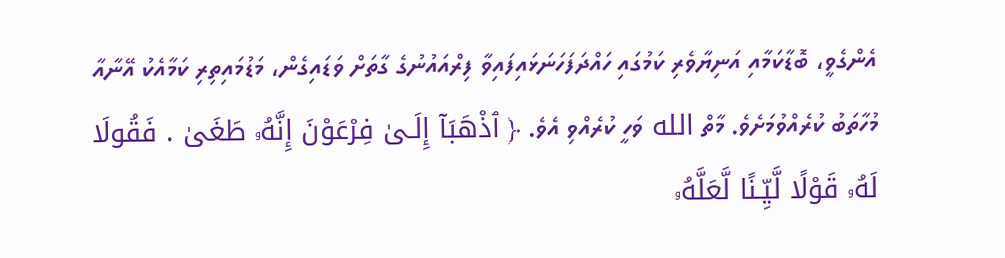އެންގެވީ، ބޮޑާކަމާއި އަނިޔާވެރި ކަމުގައި ހައްދަފަހަނަޅައިފައިވާ ފިރްއައުނުގެ ގާތަށް ވަޑައިގެން، މަޑުމައިތިރި ކަމާއެކު އޭނާއާ މުހާތަބު ކުރެއްވުމަށެވެ. މާތް الله ވަހީ ކުރެއްވި އެވެ. ﴿ ٱذْهَبَآ إِلَـىٰ فِرْعَوْنَ إِنَّهُۥ طَغَىٰ . فَقُولَا لَهُۥ قَوْلًا لَّيِّـنًا لَّعَلَّهُۥ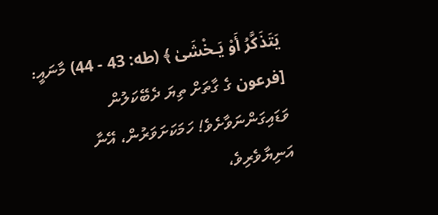يَتَذَكَّرُ أَوْ يَـخْشَىٰ ﴾ (طه: 43 - 44) މާނައީ: [فرعون ގެ ގާތަށް ތިޔަ ދެބޭކަލުން ވަޑައިގަންނަވާށެވެ! ހަމަކަށަވަރުން، އޭނާ އަނިޔާވެރިވެ،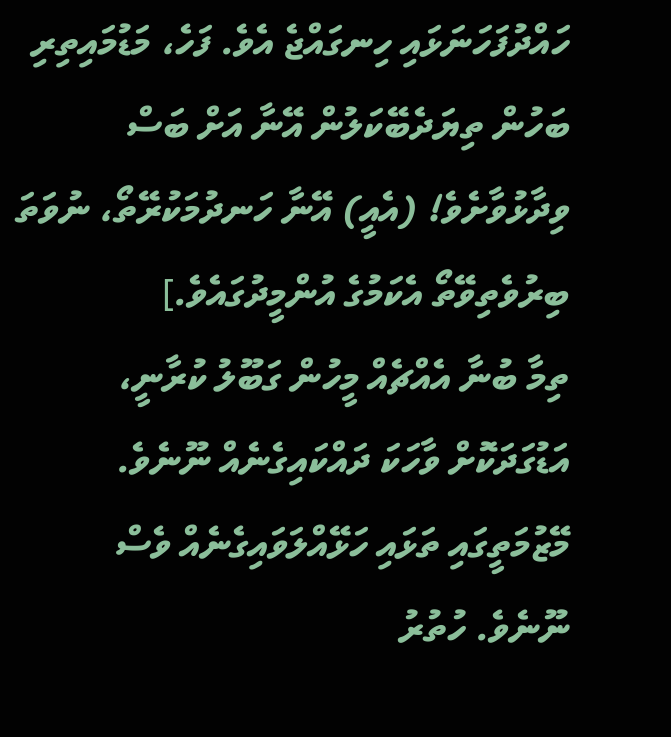ހައްދުފަހަނަޅައި ހިނގައްޖެ އެވެ. ފަހެ، މަޑުމައިތިރި ބަހުން ތިޔަދެބޭކަލުން އޭނާ އަށް ބަސް ވިދާޅުވާށެވެ! (އެއީ) އޭނާ ހަނދުމަކުރޭތޯ، ނުވަތަ ބިރުވެތިވޭތޯ އެކަމުގެ އުންމީދުގައެވެ.]
ތިމާ ބުނާ އެއްޗެއް މީހުން ގަބޫލު ކުރާނީ، އަޑުގަދަކޮށް ވާހަކަ ދައްކައިގެނެއް ނޫނެވެ. މޭޒުމަތީގައި ތަޅައި ހަޅޭއްލަވައިގެނެއް ވެސް ނޫނެވެ. ހުތުރު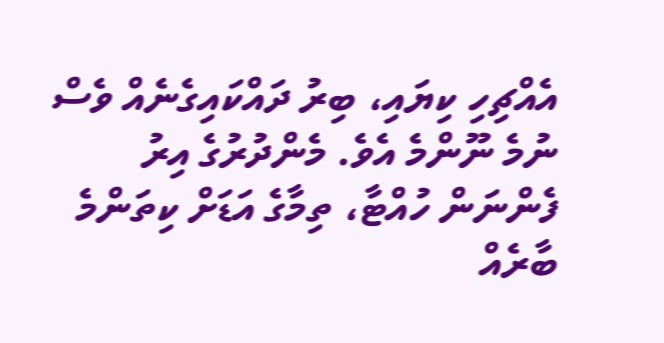އެއްޗިހި ކިޔައި، ބިރު ދައްކައިގެނެއް ވެސް ނުމެ ނޫންމެ އެވެ. މެންދުރުގެ އިރު ފެންނަން ހުއްޓާ، ތިމާގެ އަޑަށް ކިތަންމެ ބާރެއް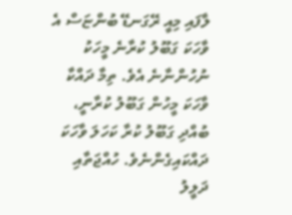ލާފައި މިއީ ރޭގަނޑޭ ބުންޏަސް އެ ވާހަކަ ގަބޫލު ކުރާނެ މީހަކު ނުހުންނާނެ އެވެ. ތިމާ ދައްކާ ވާހަކަ މީހުން ގަބޫލު ކުރާނީ، ބުއްދި ގަބޫލު ކުރާ ކަހަލަ ވާހަކަ ދައްކައިގެންނެވެ. ހުއްޖަތާއި ދަލީލު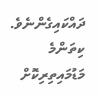ދައްކައިގެންނެވެ. ކިތަންމެ މަޑުމައިތިރިކޮށް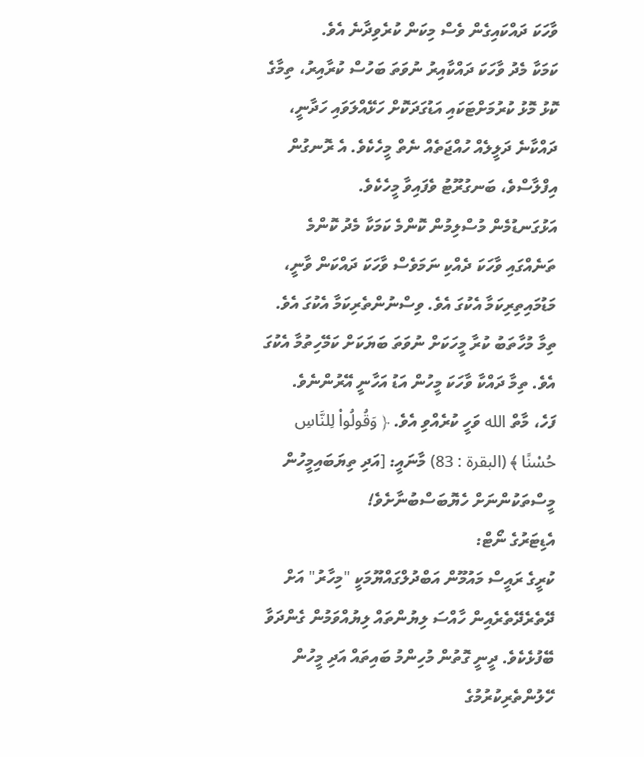ވާހަކަ ދައްކައިގެން ވެސް މިކަން ކުރެވިދާނެ އެވެ.
ކަމަކާ މެދު ވާހަކަ ދައްކާއިރު ނުވަތަ ބަހުސް ކުރާއިރު، ތިމާގެ ކޮޅު މޮޅު ކުރުމަށްޓަކައި އަޑުގަދަކޮށް ހަޅޭއްލަވައި ހަދާނީ، ދައްކާނެ ދަލީލެއް ހުއްޖަތެއް ނެތް މީހެކެވެ. އެ ރޮނގުން އިފްލާސްވެ، ބަނގުރޫޓު ވެފައިވާ މީހެކެވެ.
އަޅުގަނޑުމެން މުސްލިމުން ކޮންމެ ކަމަކާ މެދު ކޮންމެ ތަނެއްގައި ވާހަކަ ދެއްކި ނަމަވެސް ވާހަކަ ދައްކަން ވާނީ، މަޑުމައިތިރިކަމާ އެކުގަ އެވެ. ވިސްނުންތެރިކަމާ އެކުގަ އެވެ. ތިމާ މުހާތަބު ކުރާ މީހަކަށް ނުވަތަ ބަޔަކަށް ކަމޭހިތުމާ އެކުގަ އެވެ. ތިމާ ދައްކާ ވާހަކަ މީހުން އަޑު އަހާނީ އޭރުންނެވެ.
ފަހެ، މާތް الله ވަހީ ކުރެއްވި އެވެ. ﴿ وَقُولُواْ لِلنَّاسِ حُسْنًا ﴾ (البقرة : 83) މާނައީ: [އަދި ތިޔަބައިމީހުން މީސްތަކުންނަށް ހެޔޮބަސްބުނާށެވެ!
އެޑިޓަރުގެ ނޯޓް:
ކުރީގެ ރައީސް މައުމޫން އަބްދުލްގައްޔޫމަކީ "މިހާރު" އަށް ދޭތެރެދޭތެރެއިން ހާއްސަ ލިޔުންތައް ލިޔުއްވަމުން ގެންދަވާ ބޭފުޅެކެވެ. ދީނީ ގޮތުން މުހިންމު ބައިތައް އަދި މީހުން ހޭލުންތެރިކުރުމުގެ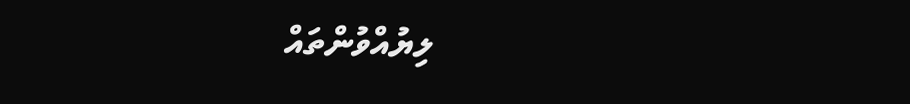ލިޔުއްވުންތައް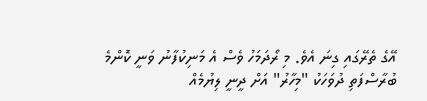އޭގެ ތެރޭގައި ގިނަ އެވެ. މި ރޯދަމަހު ވެސް އެ މަނިކުފާނު ވަނީ ކޮންމެ ބުރާސްފަތި ދުވަހަކު "މިހާރު" އަށް ދީނީ ލިޔުމެއް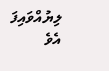ލިޔުއްވައިފަ އެވެ